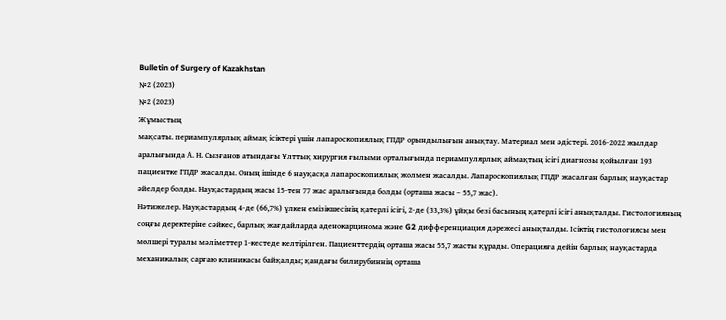Bulletin of Surgery of Kazakhstan
№2 (2023)
№2 (2023)
Жұмыстың
мақсаты. периампулярлық аймақ ісіктері үшін лапароскопиялық ГПДР орындылығын анықтау. Материал мен әдістері. 2016-2022 жылдар аралығында А. Н. Сызғанов атындағы Ұлттық хирургия ғылыми орталығында периампулярлық аймақтың ісігі диагнозы қойылған 193 пациентке ГПДР жасалды. Оның ішінде 6 науқасқа лапароскопиялық жолмен жасалды. Лапароскопиялық ГПДР жасалған барлық науқастар әйелдер болды. Науқастардың жасы 15-тен 77 жас аралығында болды (орташа жасы – 55,7 жас).
Нәтижелер. Науқастардың 4-де (66,7%) үлкен емізікшесінің қатерлі ісігі, 2-де (33,3%) ұйқы безі басының қатерлі ісігі анықталды. Гистологияның соңғы деректеріне сәйкес, барлық жағдайларда аденокарцинома және G2 дифференциация дәрежесі анықталды. Ісіктің гистологиясы мен мөлшері туралы мәліметтер 1-кестеде келтірілген. Пациенттердің орташа жасы 55,7 жасты құрады. Операцияға дейін барлық науқастарда механикалық сарғаю клиникасы байқалды; қандағы билирубиннің орташа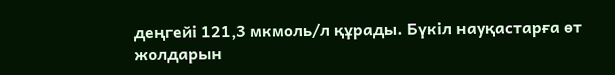деңгейі 121,3 мкмоль/л құрады. Бүкіл науқастарға өт жолдарын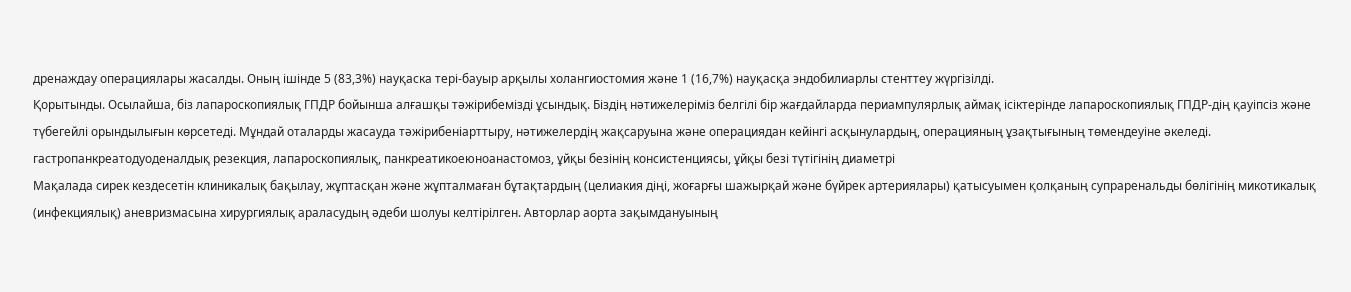дренаждау операциялары жасалды. Оның ішінде 5 (83,3%) науқаска тері-бауыр арқылы холангиостомия және 1 (16,7%) науқасқа эндобилиарлы стенттеу жүргізілді.
Қорытынды. Осылайша, біз лапароскопиялық ГПДР бойынша алғашқы тәжірибемізді ұсындық. Біздің нәтижелеріміз белгілі бір жағдайларда периампулярлық аймақ ісіктерінде лапароскопиялық ГПДР-дің қауіпсіз және түбегейлі орындылығын көрсетеді. Мұндай оталарды жасауда тәжірибеніарттыру, нәтижелердің жақсаруына және операциядан кейінгі асқынулардың, операцияның ұзақтығының төмендеуіне әкеледі.
гастропанкреатодуоденалдық резекция, лапароскопиялық, панкреатикоеюноанастомоз, ұйқы безінің консистенциясы, ұйқы безі түтігінің диаметрі
Мақалада сирек кездесетін клиникалық бақылау, жұптасқан және жұпталмаған бұтақтардың (целиакия діңі, жоғарғы шажырқай және бүйрек артериялары) қатысуымен қолқаның супраренальды бөлігінің микотикалық (инфекциялық) аневризмасына хирургиялық араласудың әдеби шолуы келтірілген. Авторлар аорта зақымдануының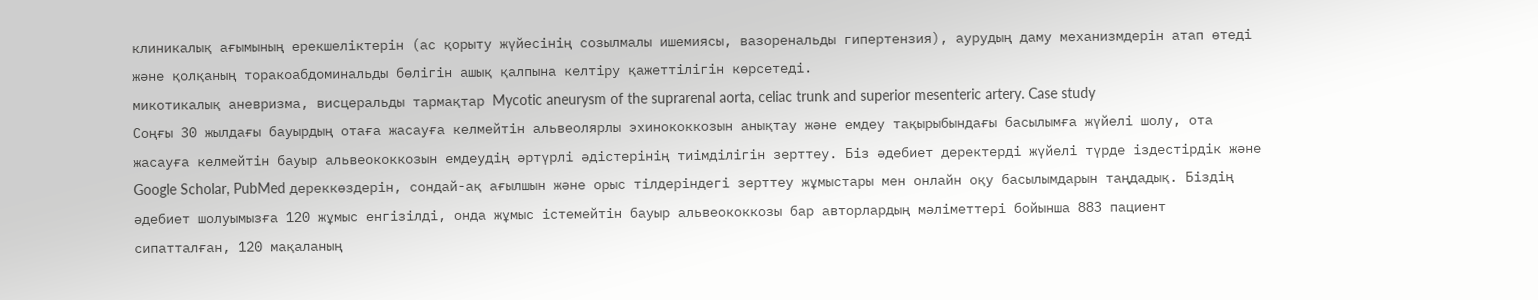клиникалық ағымының ерекшеліктерін (ас қорыту жүйесінің созылмалы ишемиясы, вазоренальды гипертензия), аурудың даму механизмдерін атап өтеді және қолқаның торакоабдоминальды бөлігін ашық қалпына келтіру қажеттілігін көрсетеді.
микотикалық аневризма, висцеральды тармақтар Mycotic aneurysm of the suprarenal aorta, celiac trunk and superior mesenteric artery. Case study
Соңғы 30 жылдағы бауырдың отаға жасауға келмейтін альвеолярлы эхинококкозын анықтау және емдеу тақырыбындағы басылымға жүйелі шолу, ота жасауға келмейтін бауыр альвеококкозын емдеудің әртүрлі әдістерінің тиімділігін зерттеу. Біз әдебиет деректерді жүйелі түрде іздестірдік және Google Scholar, PubMed дереккөздерін, сондай-ақ ағылшын және орыс тілдеріндегі зерттеу жұмыстары мен онлайн оқу басылымдарын таңдадық. Біздің әдебиет шолуымызға 120 жұмыс енгізілді, онда жұмыс істемейтін бауыр альвеококкозы бар авторлардың мәліметтері бойынша 883 пациент сипатталған, 120 мақаланың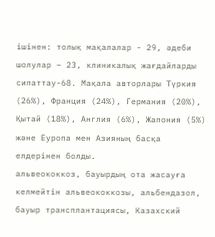ішінен: толық мақалалар - 29, әдеби шолулар – 23, клиникалық жағдайларды сипаттау-68. Мақала авторлары Түркия (26%), Франция (24%), Германия (20%), Қытай (18%), Англия (6%), Жапония (5%) және Еуропа мен Азияның басқа елдерінен болды.
альвеококкоз, бауырдың ота жасауға келмейтін альвеококкозы, альбендазол, бауыр трансплантациясы, Казахский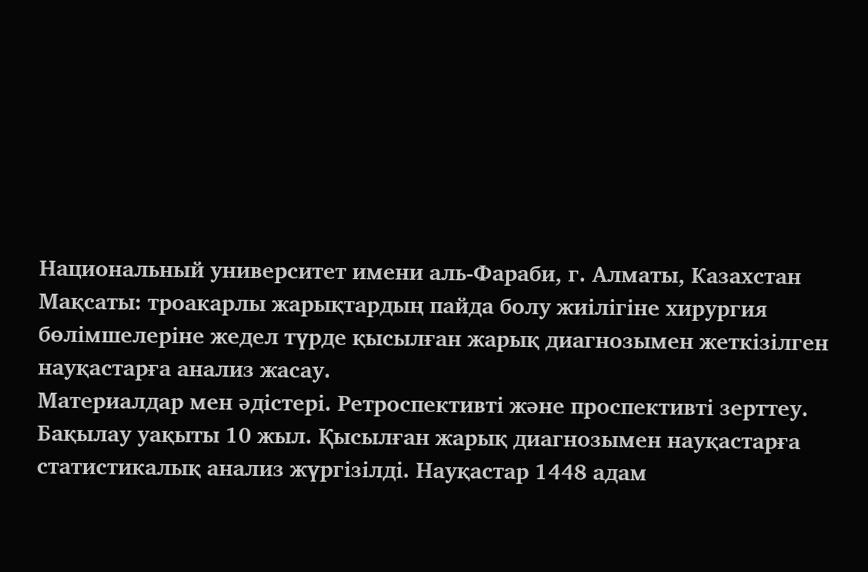Национальный университет имени аль-Фараби, г. Алматы, Казахстан
Мақсаты: троакарлы жарықтардың пайда болу жиілігіне хирургия бөлімшелеріне жедел түрде қысылған жарық диагнозымен жеткізілген науқастарға анализ жасау.
Материалдар мен әдістері. Ретроспективті және проспективті зерттеу. Бақылау уақыты 10 жыл. Қысылған жарық диагнозымен науқастарға статистикалық анализ жүргізілді. Науқастар 1448 адам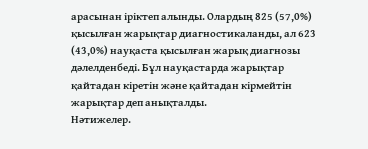арасынан іріктеп алынды. Олардың 825 (57,0%) қысылған жарықтар диагностикаланды, ал 623 (43,0%) науқаста қысылған жарық диагнозы дәлелденбеді. Бұл науқастарда жарықтар қайтадан кіретін және қайтадан кірмейтін жарықтар деп анықталды.
Нәтижелер.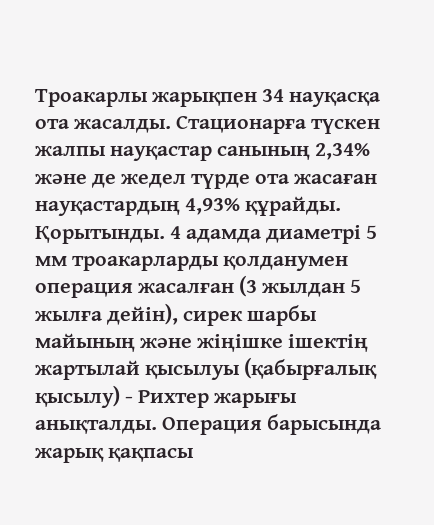Троакарлы жарықпен 34 науқасқа ота жасалды. Стационарға түскен жалпы науқастар санының 2,34% және де жедел түрде ота жасаған науқастардың 4,93% құрайды.
Қорытынды. 4 адамда диаметрі 5 мм троакарларды қолданумен операция жасалған (3 жылдан 5 жылға дейін), сирек шарбы майының және жіңішке ішектің жартылай қысылуы (қабырғалық қысылу) - Рихтер жарығы анықталды. Операция барысында жарық қақпасы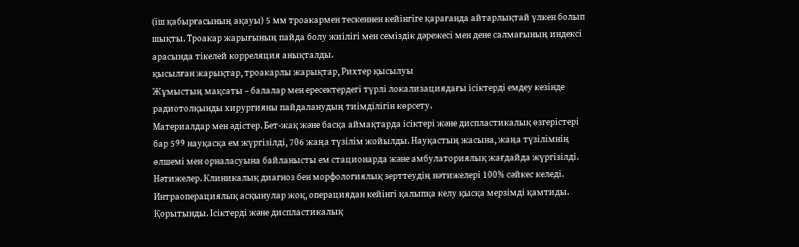(іш қабырғасының ақауы) 5 мм троакармен тескеннен кейінгіге қарағанда айтарлықтай үлкен болып шықты. Троакар жарығының пайда болу жиілігі мен семіздік дәрежесі мен дене салмағының индексі арасында тікелей корреляция анықталды.
қысылған жарықтар, троакарлы жарықтар, Рихтер қысылуы
Жұмыстың мақсаты – балалар мен ересектердегі түрлі локализациядағы ісіктерді емдеу кезінде радиотолқынды хирургияны пайдаланудың тиімділігін көрсету.
Материалдар мен әдістер. Бет-жақ және басқа аймақтарда ісіктері және диспластикалық өзгерістері бар 599 науқасқа ем жүргізілді, 706 жаңа түзілім жойылды. Науқастың жасына, жаңа түзілімнің өлшемі мен орналасуына байланысты ем стационарда және амбулаториялық жағдайда жүргізілді.
Нәтижелер. Клиникалық диагноз бен морфологиялық зерттеудің нәтижелері 100% сәйкес келеді. Интраоперациялық асқынулар жоқ, операциядан кейінгі қалыпқа келу қысқа мерзімді қамтиды.
Қорытынды. Ісіктерді және диспластикалық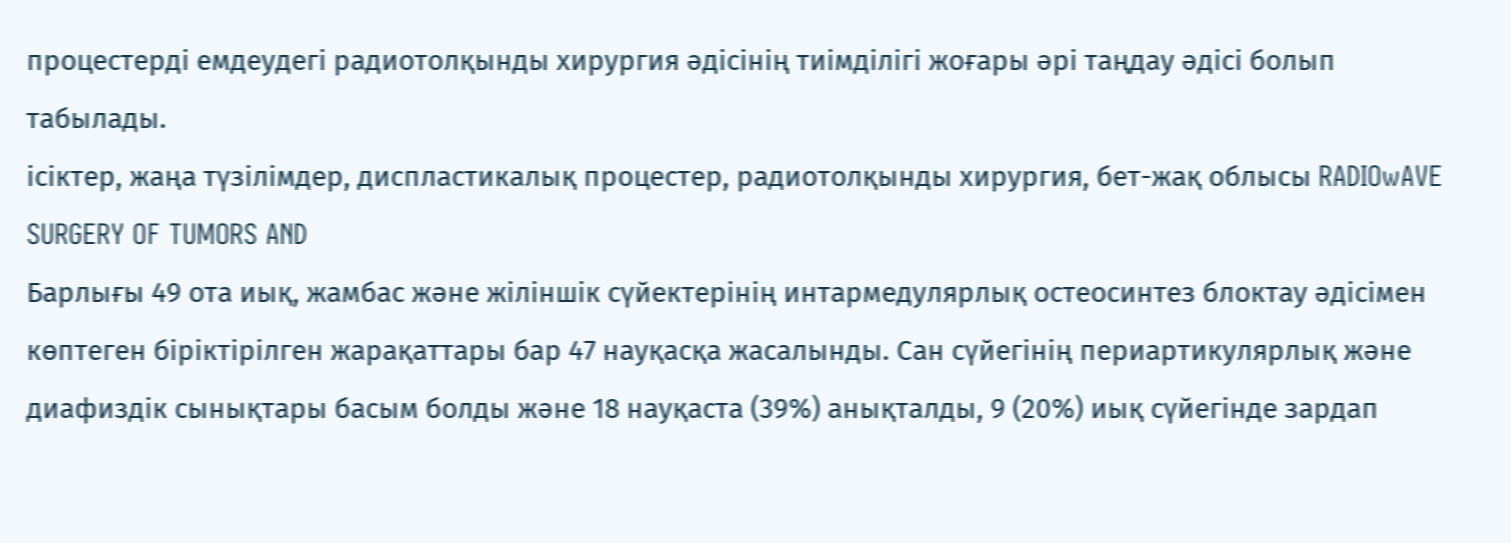процестерді емдеудегі радиотолқынды хирургия әдісінің тиімділігі жоғары әрі таңдау әдісі болып табылады.
ісіктер, жаңа түзілімдер, диспластикалық процестер, радиотолқынды хирургия, бет-жақ облысы RADIOwAVE SURGERY OF TUMORS AND
Барлығы 49 ота иық, жамбас және жіліншік сүйектерінің интармедулярлық остеосинтез блоктау әдісімен көптеген біріктірілген жарақаттары бар 47 науқасқа жасалынды. Сан сүйегінің периартикулярлық және диафиздік сынықтары басым болды және 18 науқаста (39%) анықталды, 9 (20%) иық сүйегінде зардап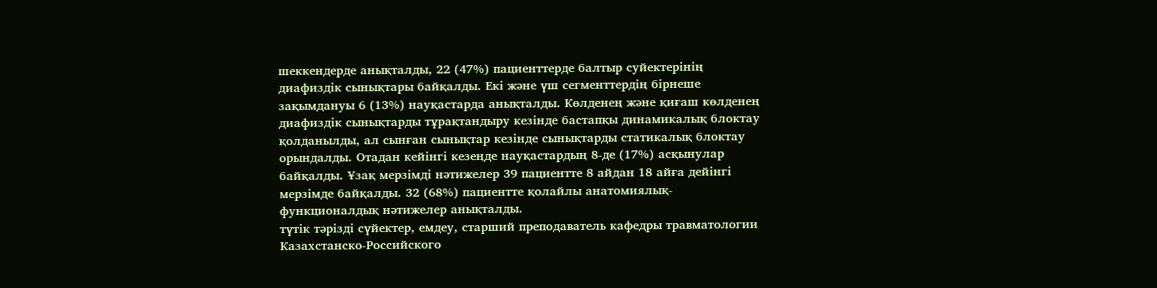шеккендерде анықталды, 22 (47%) пациенттерде балтыр суйектерінің диафиздік сынықтары байқалды. Екі және үш сегменттердің бірнеше зақымдануы 6 (13%) науқастарда анықталды. Көлденең және қиғаш көлденең диафиздік сынықтарды тұрақтандыру кезінде бастапқы динамикалық блоктау қолданылды, ал сынған сынықтар кезінде сынықтарды статикалық блоктау орындалды. Отадан кейінгі кезеңде науқастардың 8-де (17%) асқынулар байқалды. Ұзақ мерзімді нәтижелер 39 пациентте 8 айдан 18 айға дейінгі мерзімде байқалды. 32 (68%) пациентте қолайлы анатомиялық-функционалдық нәтижелер анықталды.
түтік тәрізді сүйектер, емдеу, старший преподаватель кафедры травматологии Казахстанско-Российского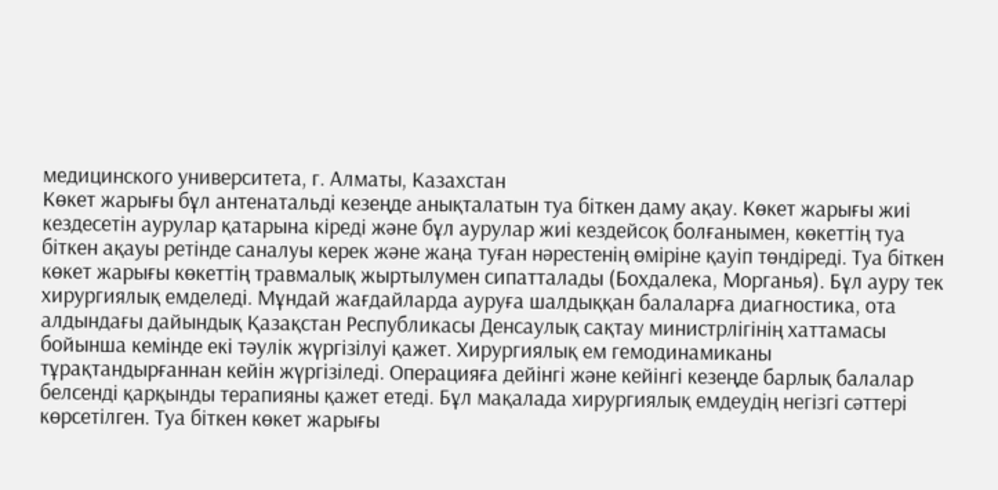медицинского университета, г. Алматы, Казахстан
Көкет жарығы бұл антенатальді кезеңде анықталатын туа біткен даму ақау. Көкет жарығы жиі кездесетін аурулар қатарына кіреді және бұл аурулар жиі кездейсоқ болғанымен, көкеттің туа біткен ақауы ретінде саналуы керек және жаңа туған нәрестенің өміріне қауіп төндіреді. Туа біткен көкет жарығы көкеттің травмалық жыртылумен сипатталады (Бохдалека, Морганья). Бұл ауру тек хирургиялық емделеді. Мұндай жағдайларда ауруға шалдыққан балаларға диагностика, ота алдындағы дайындық Қазақстан Республикасы Денсаулық сақтау министрлігінің хаттамасы бойынша кемінде екі тәулік жүргізілуі қажет. Хирургиялық ем гемодинамиканы тұрақтандырғаннан кейін жүргізіледі. Операцияға дейінгі және кейінгі кезеңде барлық балалар белсенді қарқынды терапияны қажет етеді. Бұл мақалада хирургиялық емдеудің негізгі сәттері көрсетілген. Туа біткен көкет жарығы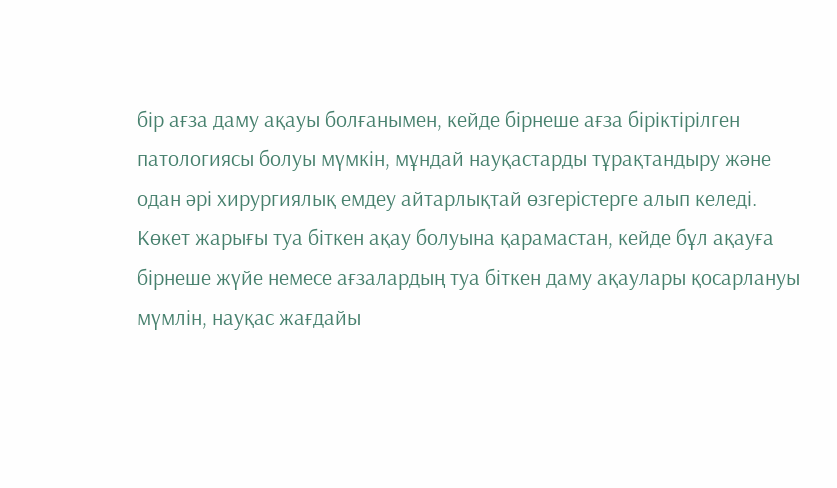бір ағза даму ақауы болғанымен, кейде бірнеше ағза біріктірілген патологиясы болуы мүмкін, мұндай науқастарды тұрақтандыру және одан әрі хирургиялық емдеу айтарлықтай өзгерістерге алып келеді. Көкет жарығы туа біткен ақау болуына қарамастан, кейде бұл ақауға бірнеше жүйе немесе ағзалардың туа біткен даму ақаулары қосарлануы мүмлін, науқас жағдайы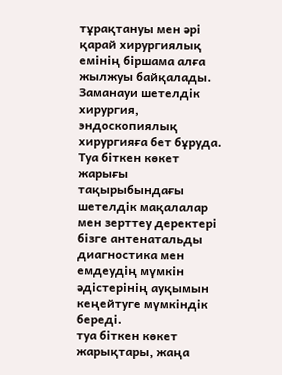тұрақтануы мен әрі қарай хирургиялық емінің біршама алға жылжуы байқалады. Заманауи шетелдік хирургия, эндоскопиялық хирургияға бет бұруда. Туа біткен көкет жарығы тақырыбындағы шетелдік мақалалар мен зерттеу деректері бізге антенатальды диагностика мен емдеудің мүмкін әдістерінің ауқымын кеңейтуге мүмкіндік береді.
туа біткен көкет жарықтары, жаңа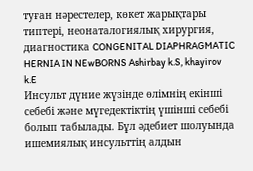туған нәрестелер, көкет жарықтары типтері, неонаталогиялық хирургия, диагностика CONGENITAL DIAPHRAGMATIC HERNIA IN NEwBORNS Ashirbay k.S, khayirov k.E
Инсульт дүние жүзінде өлімнің екінші себебі және мүгедектіктің үшінші себебі болып табылады. Бұл әдебиет шолуында ишемиялық инсульттің алдын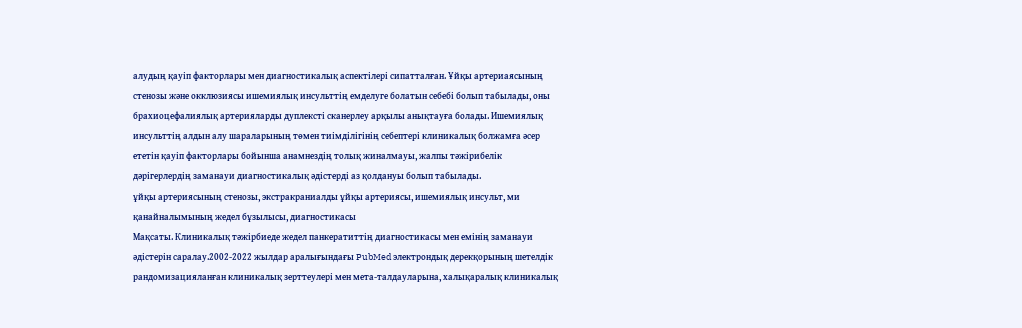алудың қауіп факторлары мен диагностикалық аспектілері сипатталған. Ұйқы артериаясының стенозы және окклюзиясы ишемиялық инсульттің емделуге болатын себебі болып табылады, оны брахиоцефалиялық артерияларды дуплексті сканерлеу арқылы анықтауға болады. Ишемиялық инсульттің алдын алу шараларының төмен тиімділігінің себептері клиникалық болжамға әсер ететін қауіп факторлары бойынша анамнездің толық жиналмауы, жалпы тәжірибелік дәрігерлердің заманауи диагностикалық әдістерді аз қолдануы болып табылады.
ұйқы артериясының стенозы, экстракраниалды ұйқы артериясы, ишемиялық инсульт, ми қанайналымының жедел бұзылысы, диагностикасы
Мақсаты. Клиникалық тәжірбиеде жедел панкератиттің диагностикасы мен емінің заманауи әдістерін саралау.2002-2022 жылдар аралығындағы PubMed электрондық дерекқорының шетелдік рандомизацияланған клиникалық зерттеулері мен мета-талдауларына, халықаралық клиникалық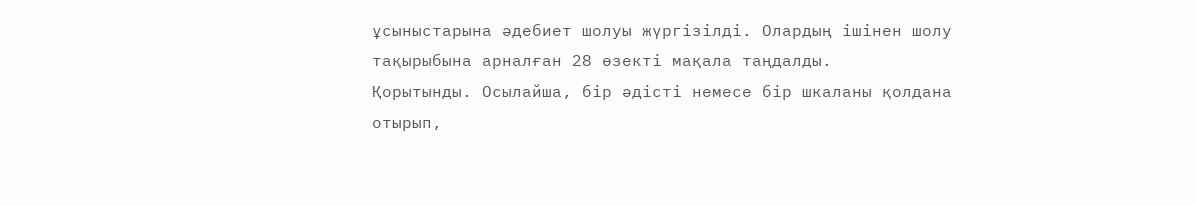ұсыныстарына әдебиет шолуы жүргізілді. Олардың ішінен шолу тақырыбына арналған 28 өзекті мақала таңдалды.
Қорытынды. Осылайша, бір әдісті немесе бір шкаланы қолдана отырып,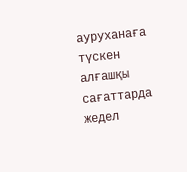ауруханаға түскен алғашқы сағаттарда жедел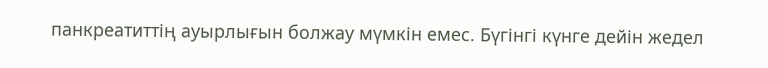панкреатиттің ауырлығын болжау мүмкін емес. Бүгінгі күнге дейін жедел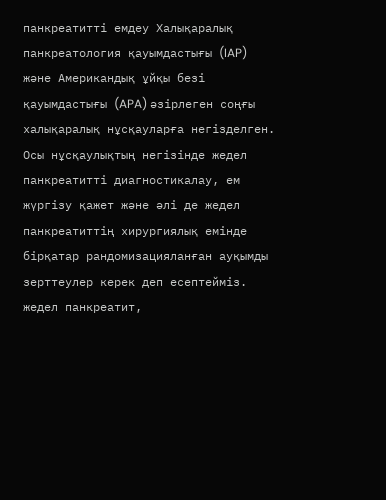панкреатитті емдеу Халықаралық панкреатология қауымдастығы (IAP) және Американдық ұйқы безі қауымдастығы (APA) әзірлеген соңғы халықаралық нұсқауларға негізделген. Осы нұсқаулықтың негізінде жедел панкреатитті диагностикалау, ем жүргізу қажет және әлі де жедел панкреатиттің хирургиялық емінде бірқатар рандомизацияланған ауқымды зерттеулер керек деп есептейміз.
жедел панкреатит,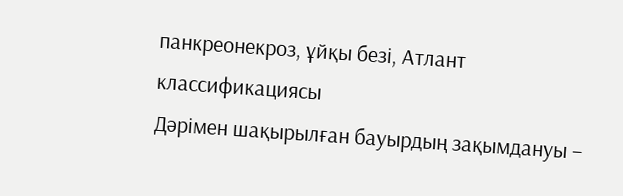панкреонекроз, ұйқы безі, Атлант классификациясы
Дәрімен шақырылған бауырдың зақымдануы –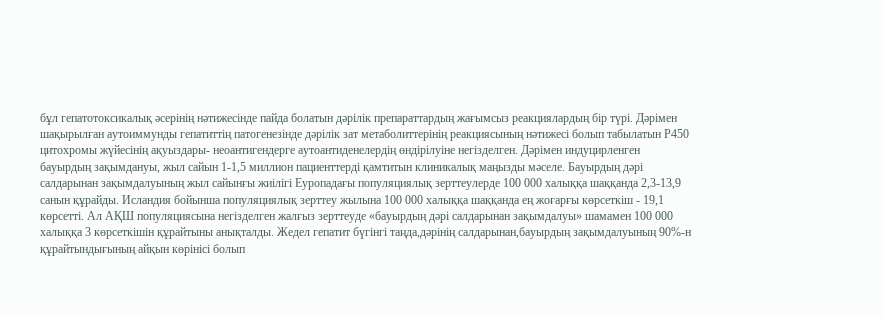бұл гепатотоксикалық әсерінің нәтижесінде пайда болатын дәрілік препараттардың жағымсыз реакциялардың бір түрі. Дәрімен шақырылған аутоиммунды гепатиттің патогенезінде дәрілік зат метаболиттерінің реакциясының нәтижесі болып табылатын Р450 цитохромы жүйесінің ақуыздары- неоантигендерге аутоантиденелердің өндірілуіне негізделген. Дәрімен индуцирленген бауырдың зақымдануы, жыл сайын 1-1,5 миллион пациенттерді қамтитын клиникалық маңызды мәселе. Бауырдың дәрі салдарынан зақымдалуының жыл сайынғы жиілігі Еуропадағы популяциялық зерттеулерде 100 000 халыққа шаққанда 2,3-13,9 санын құрайды. Исландия бойынша популяциялық зерттеу жылына 100 000 халыққа шаққанда ең жоғарғы көрсеткіш - 19,1 көрсетті. Ал АҚШ популяциясына негізделген жалғыз зерттеуде «бауырдың дәрі салдарынан зақымдалуы» шамамен 100 000 халыққа 3 көрсеткішін құрайтыны анықталды. Жедел гепатит бүгінгі таңда,дәрінің салдарынан,бауырдың зақымдалуының 90%-н құрайтындығының айқын көрінісі болып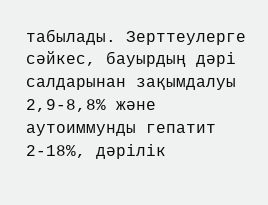табылады. Зерттеулерге сәйкес, бауырдың дәрі салдарынан зақымдалуы 2,9-8,8% және аутоиммунды гепатит 2-18%, дәрілік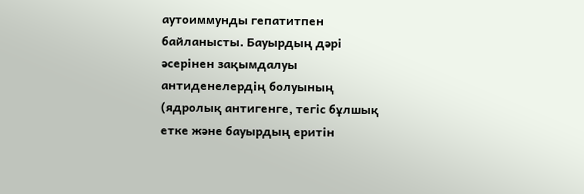аутоиммунды гепатитпен байланысты. Бауырдың дәрі әсерінен зақымдалуы антиденелердің болуының (ядролық антигенге, тегіс бұлшық етке және бауырдың еритін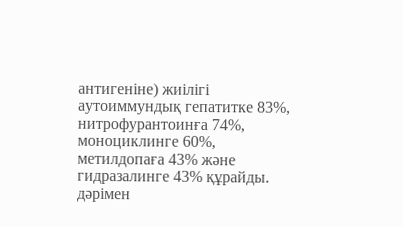антигеніне) жиілігі аутоиммундық гепатитке 83%, нитрофурантоинға 74%, моноциклинге 60%, метилдопаға 43% және гидразалинге 43% құрайды.
дәрімен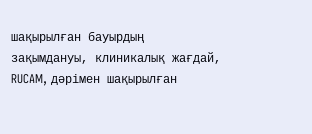шақырылған бауырдың зақымдануы, клиникалық жағдай, RUCAM, дәрімен шақырылған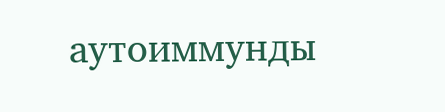аутоиммунды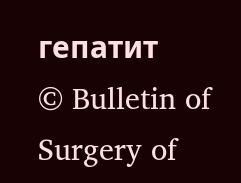гепатит
© Bulletin of Surgery of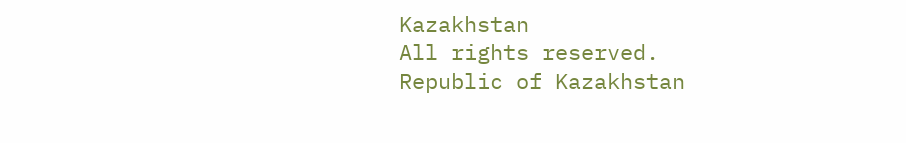Kazakhstan
All rights reserved.
Republic of Kazakhstan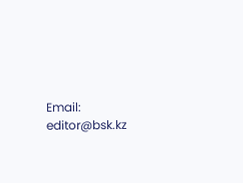Email: editor@bsk.kz